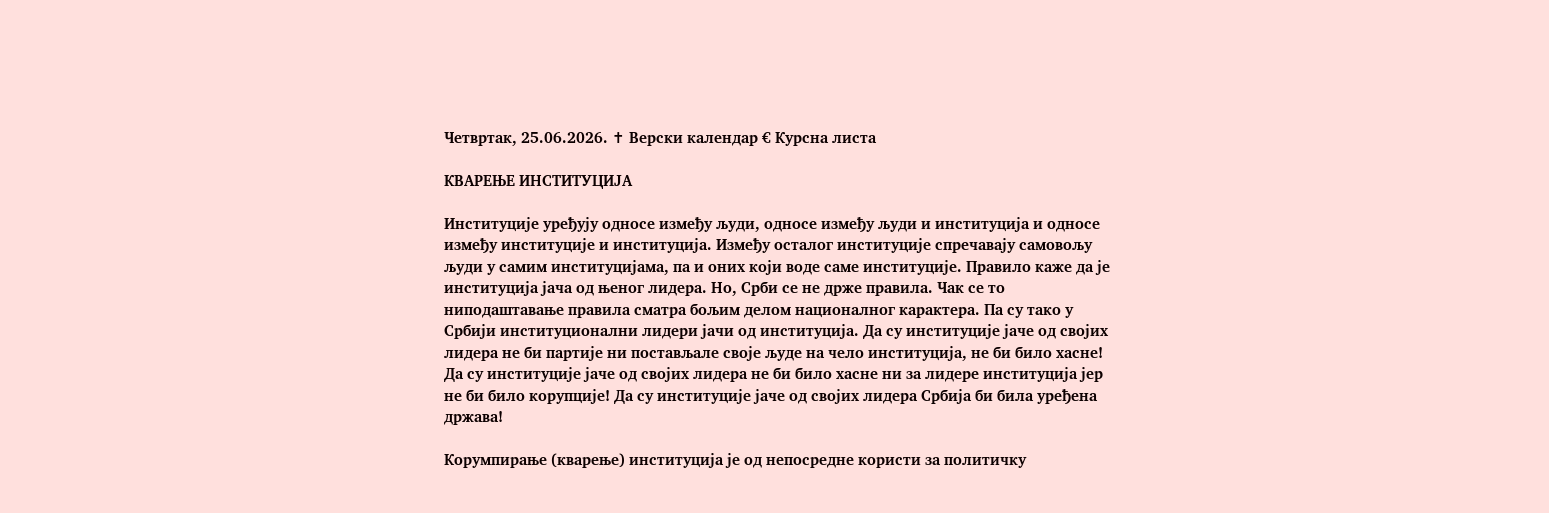Четвртак, 25.06.2026. ✝ Верски календар € Курсна листа

КВАРЕЊЕ ИНСТИТУЦИЈА

Институције уређују односе између људи, односе између људи и институција и односе између институције и институција. Између осталог институције спречавају самовољу људи у самим институцијама, па и оних који воде саме институције. Правило каже да је институција јача од њеног лидера. Но, Срби се не држе правила. Чак се то ниподаштавање правила сматра бољим делом националног карактера. Па су тако у Србији институционални лидери јачи од институција. Да су институције јаче од својих лидера не би партије ни постављале своје људе на чело институција, не би било хасне! Да су институције јаче од својих лидера не би било хасне ни за лидере институција јер не би било корупције! Да су институције јаче од својих лидера Србија би била уређена држава!

Корумпирање (кварење) институција је од непосредне користи за политичку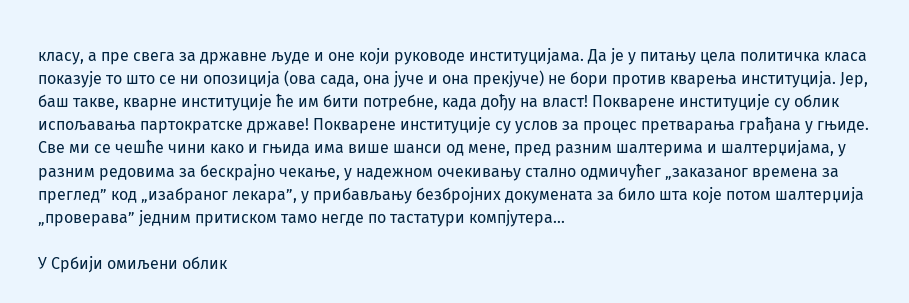класу, а пре свега за државне људе и оне који руководе институцијама. Да је у питању цела политичка класа показује то што се ни опозиција (ова сада, она јуче и она прекјуче) не бори против кварења институција. Јер, баш такве, кварне институције ће им бити потребне, када дођу на власт! Покварене институције су облик испољавања партократске државе! Покварене институције су услов за процес претварања грађана у гњиде. Све ми се чешће чини како и гњида има више шанси од мене, пред разним шалтерима и шалтерџијама, у разним редовима за бескрајно чекање, у надежном очекивању стално одмичућег „заказаног времена за преглед” код „изабраног лекара”, у прибављању безбројних докумената за било шта које потом шалтерџија „проверава” једним притиском тамо негде по тастатури компјутера...

У Србији омиљени облик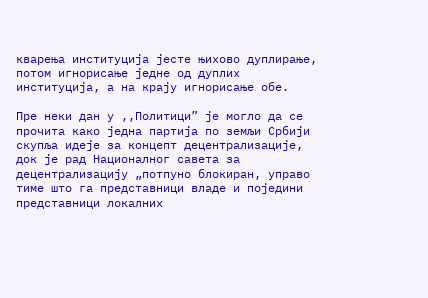кварењa институција јесте њихово дуплирање, потом игнорисање једне од дуплих институција, а на крају игнорисање обе.

Пре неки дан у ,,Политици” је могло да се прочита како једна партија по земљи Србији скупља идеје за концепт децентрализације, док је рад Националног савета за децентрализацију „потпуно блокиран, управо тиме што га представници владе и поједини представници локалних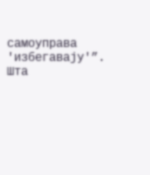самоуправа 'избегавају'”. Шта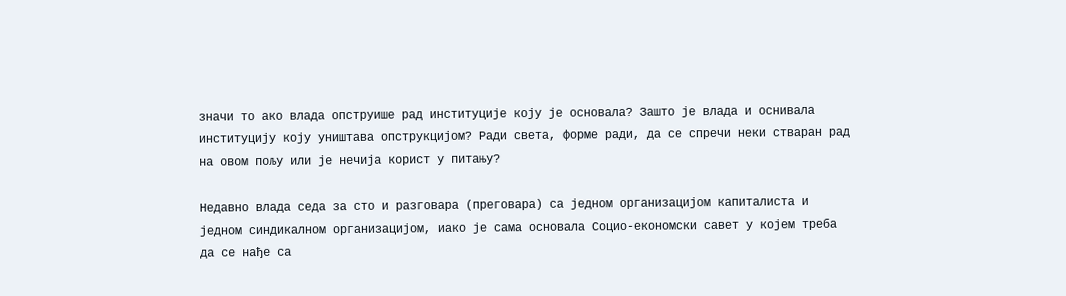значи то ако влада опструише рад институције коју је основала? Зашто је влада и оснивала институцију коју уништава опструкцијом? Ради света, форме ради, да се спречи неки стваран рад на овом пољу или је нечија корист у питању?

Недавно влада седа за сто и разговара (преговара) са једном организацијом капиталиста и једном синдикалном организацијом, иако је сама основала Социо-економски савет у којем треба да се нађе са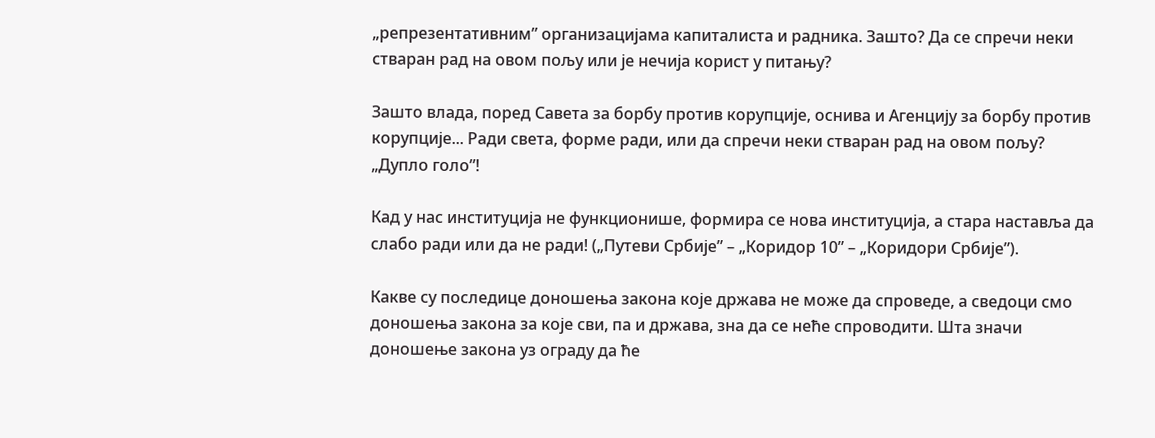„репрезентативним” организацијама капиталиста и радника. Зашто? Да се спречи неки стваран рад на овом пољу или је нечија корист у питању?

Зашто влада, поред Савета за борбу против корупције, оснива и Агенцију за борбу против корупције... Ради света, форме ради, или да спречи неки стваран рад на овом пољу? „Дупло голо”!

Кад у нас институција не функционише, формира се нова институција, а стара наставља да слабо ради или да не ради! („Путеви Србије” – „Коридор 10” – „Коридори Србије”).

Какве су последице доношења закона које држава не може да спроведе, а сведоци смо доношења закона за које сви, па и држава, зна да се неће спроводити. Шта значи доношење закона уз ограду да ће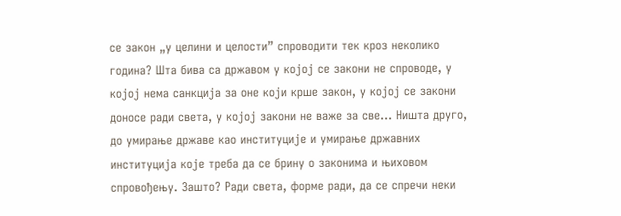се закон „у целини и целости” спроводити тек кроз неколико година? Шта бива са државом у којој се закони не спроводе, у којој нема санкција за оне који крше закон, у којој се закони доносе ради света, у којој закони не важе за све... Ништа друго, до умирање државе као институције и умирање државних институција које треба да се брину о законима и њиховом спровођењу. Зашто? Ради света, форме ради, да се спречи неки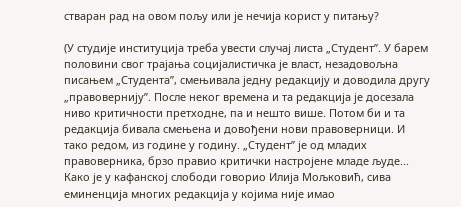стваран рад на овом пољу или је нечија корист у питању?

(У студије институција треба увести случај листа „Студент”. У барем половини свог трајања социјалистичка је власт, незадовољна писањем „Студента”, смењивала једну редакцију и доводила другу „правовернију”. После неког времена и та редакција је досезала ниво критичности претходне, па и нешто више. Потом би и та редакција бивала смењена и довођени нови правоверници. И тако редом, из године у годину. „Студент” је од младих правоверника, брзо правио критички настројене младе људе... Како је у кафанској слободи говорио Илија Мољковић, сива еминенција многих редакција у којима није имао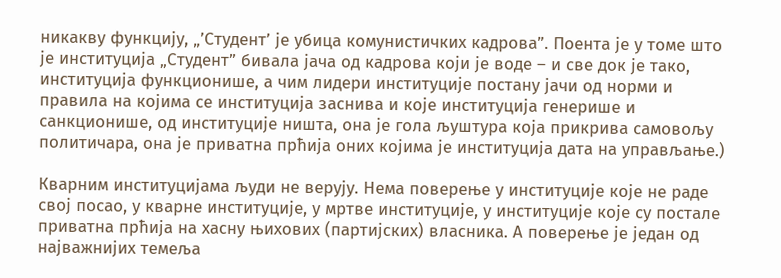никакву функцију, „’Студент’ је убица комунистичких кадрова”. Поента је у томе што је институција „Студент” бивала јача од кадрова који је воде – и све док је тако, институција функционише, а чим лидери институције постану јачи од норми и правила на којима се институција заснива и које институција генерише и санкционише, од институције ништа, она је гола љуштура која прикрива самовољу политичара, она је приватна прћија оних којима је институција дата на управљање.)

Кварним институцијама људи не верују. Нема поверење у институције које не раде свој посао, у кварне институције, у мртве институције, у институције које су постале приватна прћија на хасну њихових (партијских) власника. А поверење је један од најважнијих темеља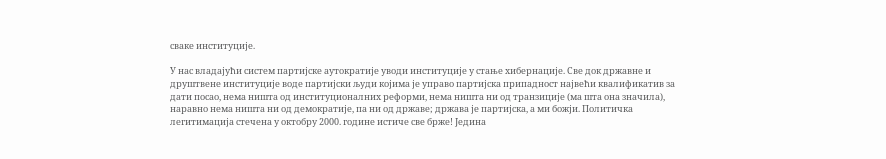сваке институције.

У нас владајући систем партијске аутократије уводи институције у стање хибернације. Све док државне и друштвене институције воде партијски људи којима је управо партијска припадност највећи квалификатив за дати посао, нема ништа од институционалних реформи, нема ништа ни од транзиције (ма шта она значила), наравно нема ништа ни од демократије, па ни од државе; држава је партијска, а ми божји. Политичка легитимација стечена у октобру 2000. године истиче све брже! Једина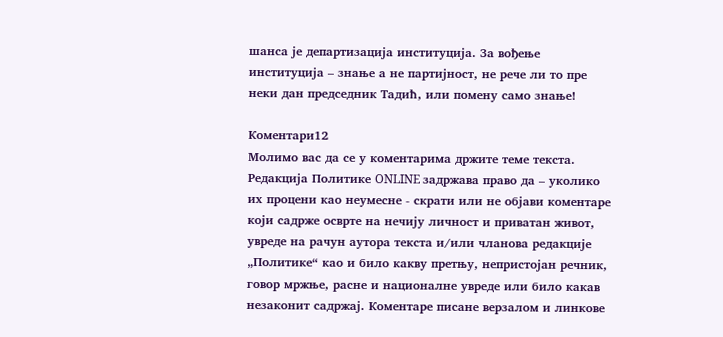шанса је департизација институција. За вођење институција – знање а не партијност, не рече ли то пре неки дан председник Тадић, или помену само знање!

Коментари12
Молимо вас да се у коментарима држите теме текста. Редакција Политике ONLINE задржава право да – уколико их процени као неумесне - скрати или не објави коментаре који садрже осврте на нечију личност и приватан живот, увреде на рачун аутора текста и/или чланова редакције „Политике“ као и било какву претњу, непристојан речник, говор мржње, расне и националне увреде или било какав незаконит садржај. Коментаре писане верзалом и линкове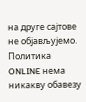на друге сајтове не објављујемо. Политика ONLINE нема никакву обавезу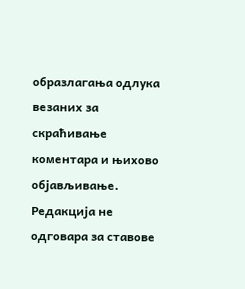образлагања одлука везаних за скраћивање коментара и њихово објављивање. Редакција не одговара за ставове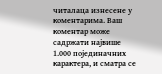читалаца изнесене у коментарима. Ваш коментар може садржати највише 1.000 појединачних карактера, и сматра се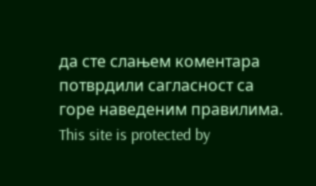да сте слањем коментара потврдили сагласност са горе наведеним правилима.
This site is protected by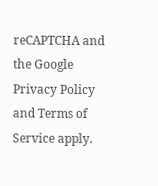reCAPTCHA and the Google Privacy Policy and Terms of Service apply.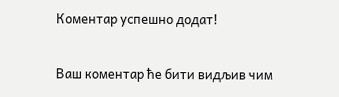Комeнтар успeшно додат!

Ваш комeнтар ћe бити видљив чим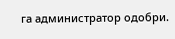га администратор одобри.